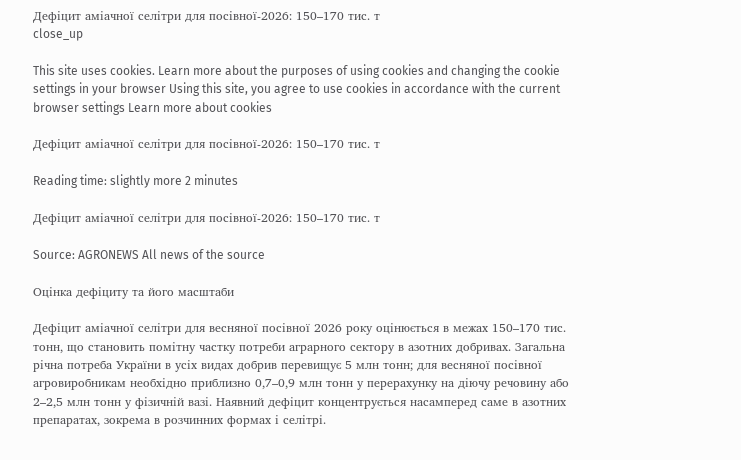Дефіцит аміачної селітри для посівної‑2026: 150–170 тис. т
close_up

This site uses cookies. Learn more about the purposes of using cookies and changing the cookie settings in your browser Using this site, you agree to use cookies in accordance with the current browser settings Learn more about cookies

Дефіцит аміачної селітри для посівної‑2026: 150–170 тис. т

Reading time: slightly more 2 minutes

Дефіцит аміачної селітри для посівної‑2026: 150–170 тис. т

Source: AGRONEWS All news of the source

Оцінка дефіциту та його масштаби

Дефіцит аміачної селітри для весняної посівної 2026 року оцінюється в межах 150–170 тис. тонн, що становить помітну частку потреби аграрного сектору в азотних добривах. Загальна річна потреба України в усіх видах добрив перевищує 5 млн тонн; для весняної посівної агровиробникам необхідно приблизно 0,7–0,9 млн тонн у перерахунку на діючу речовину або 2–2,5 млн тонн у фізичній вазі. Наявний дефіцит концентрується насамперед саме в азотних препаратах, зокрема в розчинних формах і селітрі.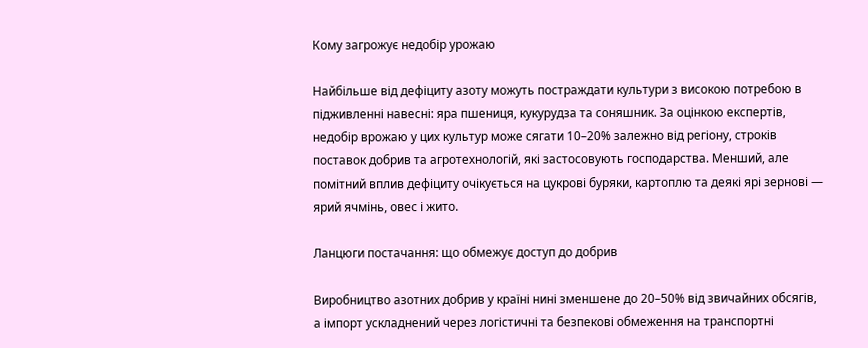Кому загрожує недобір урожаю

Найбільше від дефіциту азоту можуть постраждати культури з високою потребою в підживленні навесні: яра пшениця, кукурудза та соняшник. За оцінкою експертів, недобір врожаю у цих культур може сягати 10–20% залежно від регіону, строків поставок добрив та агротехнологій, які застосовують господарства. Менший, але помітний вплив дефіциту очікується на цукрові буряки, картоплю та деякі ярі зернові — ярий ячмінь, овес і жито.

Ланцюги постачання: що обмежує доступ до добрив

Виробництво азотних добрив у країні нині зменшене до 20–50% від звичайних обсягів, а імпорт ускладнений через логістичні та безпекові обмеження на транспортні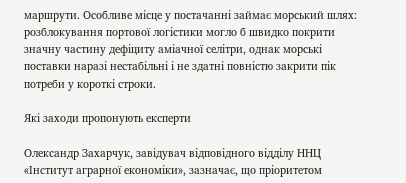маршрути. Особливе місце у постачанні займає морський шлях: розблокування портової логістики могло б швидко покрити значну частину дефіциту аміачної селітри, однак морські поставки наразі нестабільні і не здатні повністю закрити пік потреби у короткі строки.

Які заходи пропонують експерти

Олександр Захарчук, завідувач відповідного відділу ННЦ «Інститут аграрної економіки», зазначає, що пріоритетом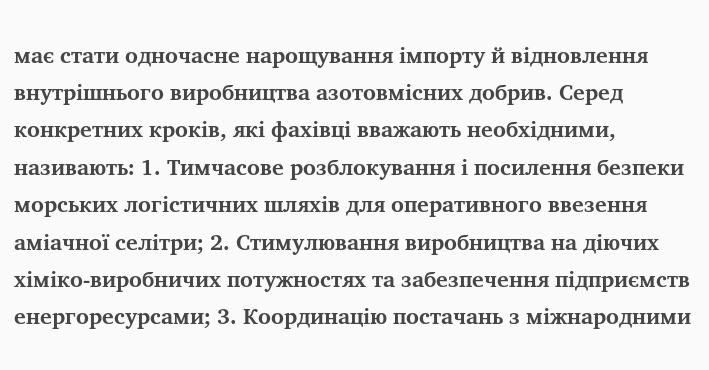має стати одночасне нарощування імпорту й відновлення внутрішнього виробництва азотовмісних добрив. Серед конкретних кроків, які фахівці вважають необхідними, називають: 1. Тимчасове розблокування і посилення безпеки морських логістичних шляхів для оперативного ввезення аміачної селітри; 2. Стимулювання виробництва на діючих хіміко‑виробничих потужностях та забезпечення підприємств енергоресурсами; 3. Координацію постачань з міжнародними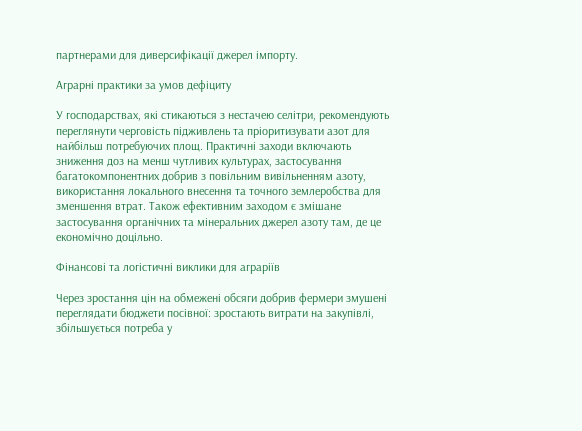партнерами для диверсифікації джерел імпорту.

Аграрні практики за умов дефіциту

У господарствах, які стикаються з нестачею селітри, рекомендують переглянути черговість підживлень та пріоритизувати азот для найбільш потребуючих площ. Практичні заходи включають зниження доз на менш чутливих культурах, застосування багатокомпонентних добрив з повільним вивільненням азоту, використання локального внесення та точного землеробства для зменшення втрат. Також ефективним заходом є змішане застосування органічних та мінеральних джерел азоту там, де це економічно доцільно.

Фінансові та логістичні виклики для аграріїв

Через зростання цін на обмежені обсяги добрив фермери змушені переглядати бюджети посівної: зростають витрати на закупівлі, збільшується потреба у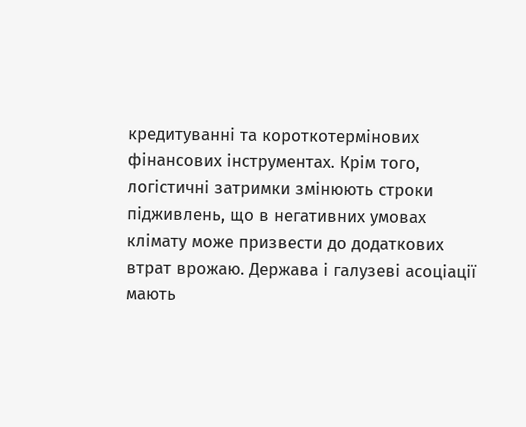кредитуванні та короткотермінових фінансових інструментах. Крім того, логістичні затримки змінюють строки підживлень, що в негативних умовах клімату може призвести до додаткових втрат врожаю. Держава і галузеві асоціації мають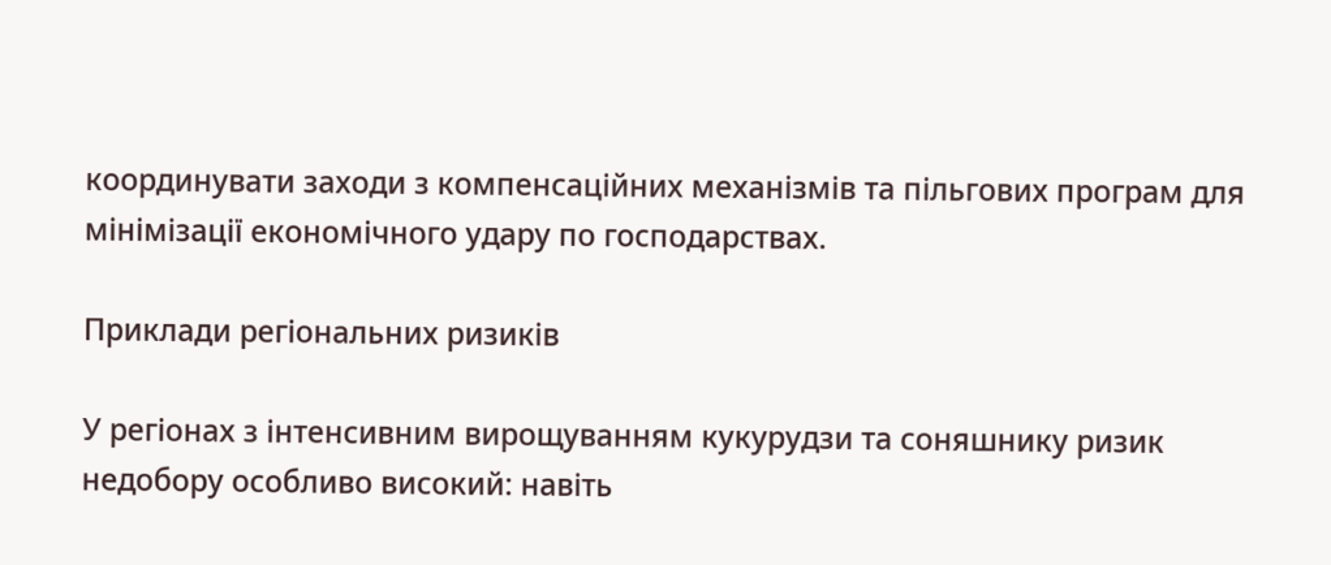координувати заходи з компенсаційних механізмів та пільгових програм для мінімізації економічного удару по господарствах.

Приклади регіональних ризиків

У регіонах з інтенсивним вирощуванням кукурудзи та соняшнику ризик недобору особливо високий: навіть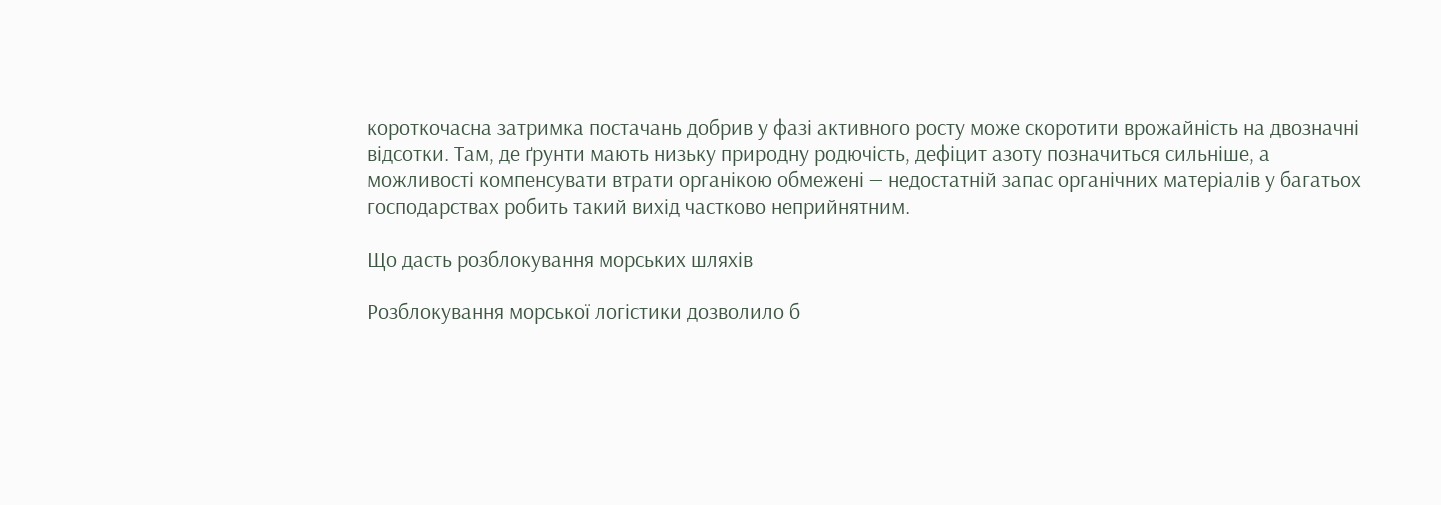короткочасна затримка постачань добрив у фазі активного росту може скоротити врожайність на двозначні відсотки. Там, де ґрунти мають низьку природну родючість, дефіцит азоту позначиться сильніше, а можливості компенсувати втрати органікою обмежені — недостатній запас органічних матеріалів у багатьох господарствах робить такий вихід частково неприйнятним.

Що дасть розблокування морських шляхів

Розблокування морської логістики дозволило б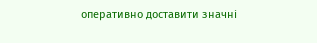оперативно доставити значні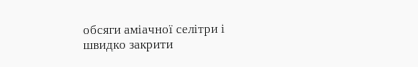обсяги аміачної селітри і швидко закрити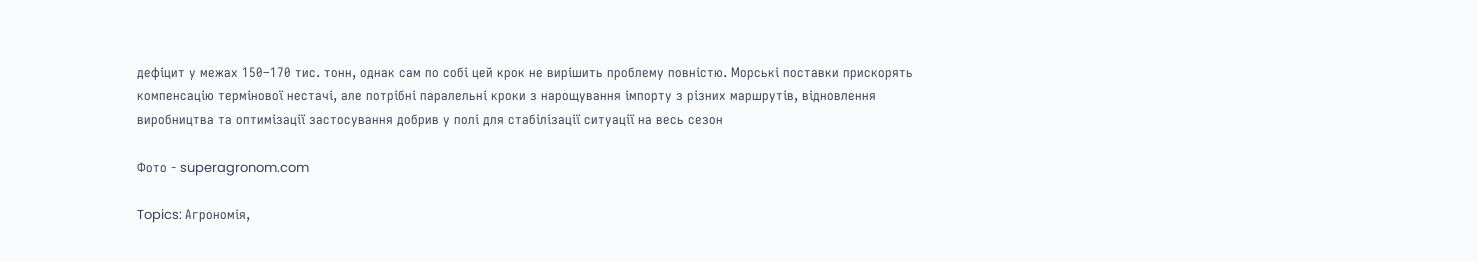дефіцит у межах 150–170 тис. тонн, однак сам по собі цей крок не вирішить проблему повністю. Морські поставки прискорять компенсацію термінової нестачі, але потрібні паралельні кроки з нарощування імпорту з різних маршрутів, відновлення виробництва та оптимізації застосування добрив у полі для стабілізації ситуації на весь сезон

Фото - superagronom.com

Topics: Агрономія,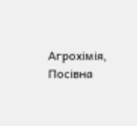Агрохімія, Посівна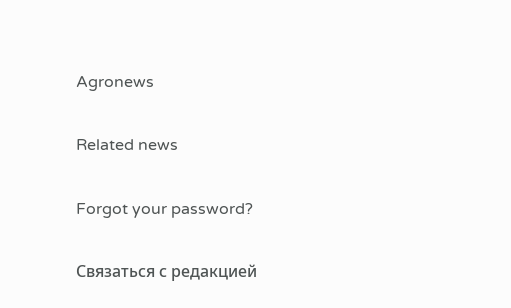Agronews

Related news

Forgot your password?

Связаться с редакцией